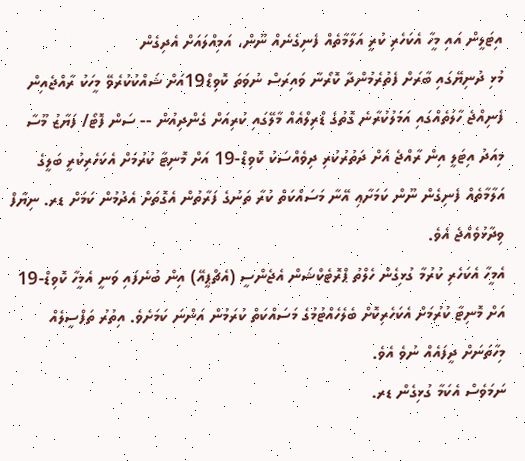އިޓަލީން އައި މީހާ އެކަހެރި ކުރީ އަލާމާތެއް ފެނިގެނެއް ނޫން، އަމިއްލައަށް އެދިގެން
މުޅި ދުނިޔޭގައި ބާރަށް ފެތުރެމުންދާ ކޮރޯނާ ވައިރަސް ނުވަތަ ކޮވިޑް19އަށް ޝައްކުކުރެވޭ މީހަކު ރާއްޖެއިން ފެނިއްޖެ ހާލަތެއްގައި އަމަލުކުރާނެ ގޮތުގެ ޑްރިލްއެއް މާލޭގައި ކުރިއަށް ގެންދިއުން -- ސަން ފޮޓޯ/ ފަޔާޒު މޫސާ
މިއަދު އިޓަލީ އިން ރާއްޖެ އަށް ދަތުރުކުރި ދިވެއްސަކު ކޮވިޑް-19 އަށް މޮނިޓާ ކުރުމަށް އެކަހެރިކުރީ ބަލީގެ އަލާމާތެއް ފެނިގެން ނޫން ކަމަށާޢި އޭނާ މަސައްކަތް ކުރާ ތަނުގެ ފަރާތުން އެގޮތަށް އެދުމުން ކަމަށް ޑރ. ނިޔާފް ވިދާޅުވެއްޖެ އެވެ.
އެމީހާ އެކަހެރި ކުރުމާ ގުޅިގެން ހެލްތު ޕްރޮޓެކްޝަން އެޖެންސީ (އެޗްޕީއޭ) އިން ބުނެފައި ވަނީ އެމީހާ ކޮވިޑް-19 އަށް މޮނިޓާ ކުރުމަށް އެކަހެރިކޮށް ބެލެހެއްޓުމުގެ މަސައްކަތް ކުރަމުން އަންނަ ކަމަށެވެ. އިތުރު ތަފްސީލެއް މިހާތަނަށް ދީފައެއް ނުވެ އެވެ.
ނަމަވެސް އެކަމާ ގުޅިގެން ޑރ.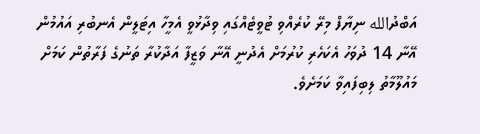އަބްދުالله ނިޔާފް މިރޭ ކުރެއްވި ޓުވީޓެއްގައި ވިދާޅުވީ އެމީހާ އިޓަލީން އެނބުރި އައުމުން އޭނާ 14 ދުވަހު އެކަހެރި ކުރުމަށް އެދުނީ އޭނާ ވަޒީފާ އަދާކުރާ ތަނުގެ ފަރާތުން ކަމަށް މައުލޫމާތު ލިބިފައިވާ ކަމަށެވެ.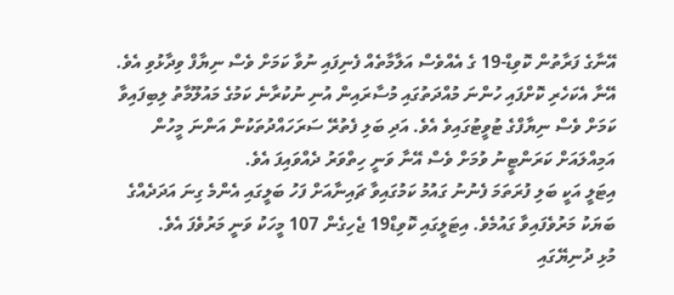އޭނާގެ ފަރާތުން ކޮވިޑް-19 ގެ އެއްވެސް އަލާމާތެއް ފެނިފައި ނުވާ ކަމަށް ވެސް ނިޔާފް ވިދާޅުވި އެވެ.
އޭނާ އެކަހެރި ކޮށްފައި ހުންނަ މުއްދަތުގައި މުސާރައިން އުނި ނުކުރާނެ ކަމުގެ މައުލޫމާތު ލިބިފައިވާ ކަމަށް ވެސް ނިޔާފްގެ ޓުވީޓުގައިވެ އެވެ. އަދި ބަލި ފެތުރޭ ސަރަހައްދުތަކުން އަންނަ މީހުން އަމިއްލައަށް ކަރަންޓީނު ވުމަށް ވެސް އޭނާ ވަނީ ހިތްވަރު ދެއްވައިފަ އެވެ.
އިޓަލީ އަކީ ބަލި ފުރަތަމަ ފެނުނު ގައުމު ކަމުގައިވާ ޗައިނާއަށް ފަހު ބަލީގައި އެންމެ ގިނަ އަދަދެއްގެ ބަޔަކު މަރުވެފައިވާ ގައުމެވެ. އިޓަލީގައި ކޮވިޑް19 ޖެހިގެން 107 މީހަކު ވަނީ މަރުވެފަ އެވެ.
މުޅި ދުނިޔޭގައި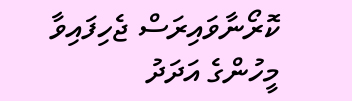ކޮރޯނާވައިރަސް ޖެހިފައިވާ މީހުންގެ އަދަދު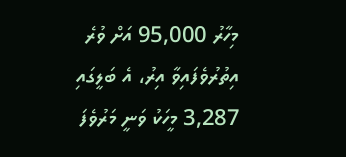މިހާރު 95,000 އަށް ވުރެ އިތުރުވެފައިވާ އިރު، އެ ބަލީގައި 3,287 މީހަކު ވަނީ މަރުވެފަ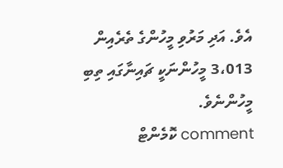އެވެ. އަދި މަރުވި މީހުންގެ ތެރެއިން 3،013 މީހުންނަކީ ޗައިނާގައި ތިބި މީހުންނެވެ.
comment ކޮމެންޓް